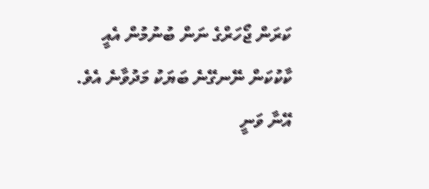ކަރަން ޖޯހަރްގެ ނަން ބުނުމުން އެއީ ކާކުކަން ނޭނގޭނެ ބަޔަކު މަދުވާނެ އެވެ. އޭނާ ވަނީ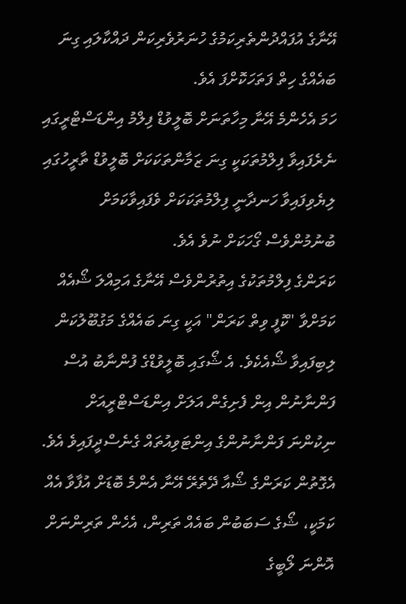އޭނާގެ އުފައްދުންތެރިކަމުގެ ހުނަރުވެރިކަން ދައްކާލައި ގިނަ ބައެއްގެ ހިތް ފަތަހަކޮށްފަ އެވެ.
ހަމަ އެހެންމެ އޭނާ މިހާތަނަށް ބޮލީވުޑް ފިލްމު އިންޑަސްޓްރީގައި ނެރެފައިވާ ފިލްމުތަކަކީ ގިނަ ޒަމާންތަކަކަށް ބޮލީވުޑް ތާރީހުގައި ލިޔެވިފައިވާ ހަނދާނީ ފިލްމުތަކަކަށް ވެފައިވާކަމަށް ބުނުމުންވެސް ގޯހަކަށް ނުވެ އެވެ.
ކަރަންގެ ފިލްމުތަކުގެ އިތުރުންވެސް އޭނާގެ އަމިއްލަ ޝޯއެއް ކަމަށްވާ "ކޮފީ ވިތް ކަރަން" އަކީ ގިނަ ބައެއްގެ މަގުބޫލުކަން ލިބިފައިވާ ޝޯއެކެވެ. އެ ޝޯގައި ބޮލީވުޑްގެ ފުންނާބު އުސް ފަންނާނުން އިން ފެށިގެން އަލަށް އިންޑަސްޓްރީއަށް ނިކުންނަ ފަންނާނުންގެ އިންޓަވިއުތައް ގެނެސްދީފައިވެ އެވެ.
އެގޮތުން ކަރަންގެ ޝޯއާ ދޭތެރޭ އޭނާ އެންމެ ބޮޑަށް އުފާވާ އެއް ކަމަކީ، ޝޯގެ ސަބަބުން ބައެއް ތަރިން، އެހެން ތަރިންނަށް އޮންނަ ލޯބީގެ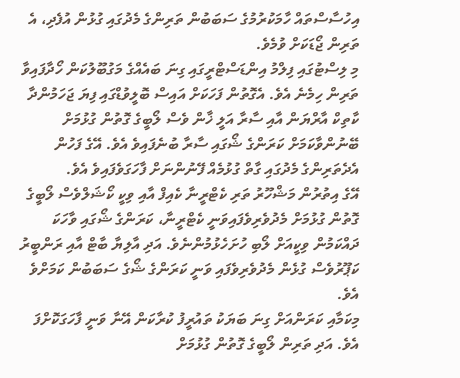އިހުސާސްތައް ހާމަކުރުމުގެ ސަބަބުން ތަރިންގެ މެދުގައި ގުޅުން އުފެދި، އެ ތަރިން ޖޯޑަކަށް ވުމެވެ.
މި ލިސްޓުގައި ފިލްމު އިންޑަސްޓްރީގައި ގިނަ ބައެއްގެ މަގުބޫލުކަން ހޯދާފައިވާ ތަރިން ހިމެނެ އެވެ. އެގޮތުން ފަހަކަށް އައިސް ބޮލީވުޑްގައި ފިޔަ ޖަހަމުންދާ ކާތިކް އާރްޔަން އާއި ސާރާ އަލީ ޚާން ވެސް ލޯބީގެ ގޮތުން ގުޅުމަށް ބޭނުންވާކަމަށް ކަރަންގެ ޝޯގައި ސާރާ ބުނެފައިވެ އެވެ. އޭގެ ފަހުން އެދެތަރިންގެ މެދުގައި ގާތް ގުޅުމެއް ފޭނުންނަށް ފާހަގަވެފައިވެ އެވެ.
އޭގެ އިތުރުން މަޝްހޫރު ތަރި ކެޓްރީނާ ކެއިފް އާއި ވިކީ ކޯޝަލްވެސް ލޯބީގެ ގޮތުން ގުޅުމަށް މެދުވެރިވެފައިވަނީ ކެޓްރީނާ، ކަރަންގެ ޝޯގައި ވާހަކަ ދައްކަމުން ވިކީއަށް ލޯބި ހުށަހެޅުމުންނެވެ. އަދި އާލިޔާ ބާޓް އާއި ރަންބީރު ކަޕޫރުވެސް ގުޅެން މެދުވެރިވެފައި ވަނީ ކަރަންގެ ޝޯގެ ސަބަބުން ކަމަށްވެ އެވެ.
މިކަމާއި ކަރަންއަށް ގިނަ ބަޔަކު ތައުރީފު ކުރާކަން އޭނާ ވަނީ ފާހަގަކޮށްފަ އެވެ. އަދި ތަރިން ލޯބީގެ ގޮތުން ގުޅުމަށް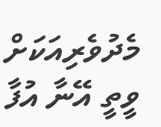މެދުވެރިއަކަށް ވީތީ އޭނާ އުފާ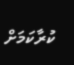ކުރާކަމަށް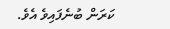ކަރަން ބުނެފައިވެ އެވެ.